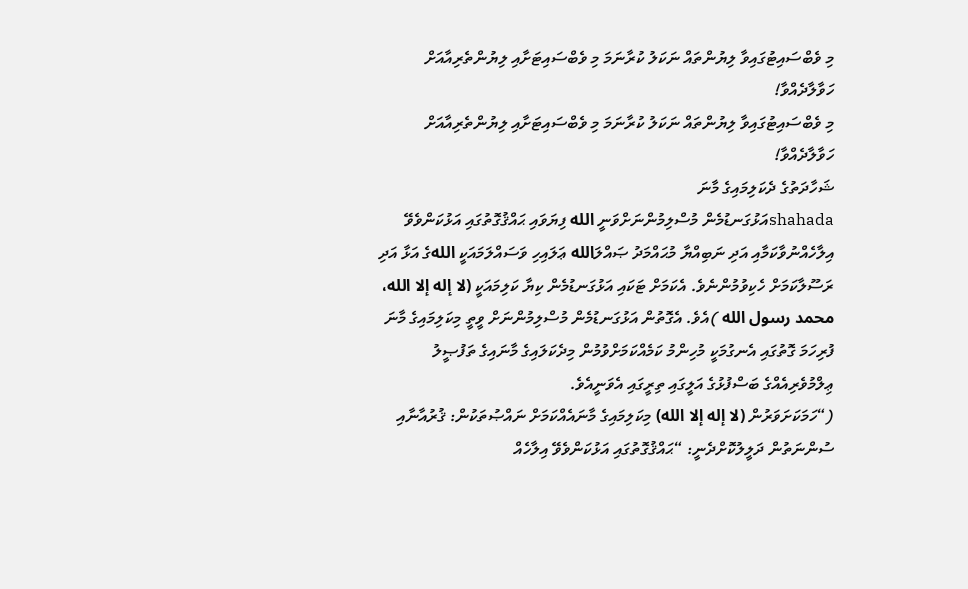މި ވެބްސައިޓުގައިވާ ލިޔުންތައް ނަކަލު ކުރާނަމަ މި ވެބްސައިޓަށާއި ލިޔުންތެރިއާއަށް ހަވާލާދެއްވާ!
މި ވެބްސައިޓުގައިވާ ލިޔުންތައް ނަކަލު ކުރާނަމަ މި ވެބްސައިޓަށާއި ލިޔުންތެރިއާއަށް ހަވާލާދެއްވާ!
ޝަހާދަތުގެ ދެކަލިމައިގެ މާނަ
shahadaއަޅުގަނޑުމެން މުސްލިމުންނަށްވަނީ الله ފިޔަވައި ޙައްޤުގޮތުގައި އަޅުކަންވެވޭ އިލާހެއްނުވާކަމާއި އަދި ނަބިއްޔާ މުޙައްމަދު ޞައްލަالله ޢަލައިހި ވަސައްލަމައަކީ اللهގެ އަޅާ އަދި ރަސޫލާކަމަށް ހެކިވުމުންނެވެ. އެކަމަށް ޓަކައި އަޅުގަނޑުމެން ކިޔާ ކަލިމައަކީ (لا إله إلا الله، محمد رسول الله )އެވެ. އެގޮތުން އަޅުގަނޑުމެން މުސްލިމުންނަށް ވީތީ މިކަލިމައިގެ މާނަ ފުރިހަމަ ގޮތުގައި އެނގުމަކީ މުހިންމު ކަމެއްކަމަށްވުމުން މިދެކަލައިގެ މާނައިގެ ތަފުޞީލު ޢިލްމުވެރިއެއްގެ ބަސްފުޅުގެ އަލީގައި ތިރީގައި އެވަނީއެވެ.
(“ހަމަކަށަވަރުން (لا إله إلا الله) މިކަލިމައިގެ މާނައެއްކަމަށް ނައްޞުތަކުން: ޤުރުއާނާއި ސުންނަތުން ދަލީލުކޮށްދެނީ: “ޙައްޤުގޮތުގައި އަޅުކަންވެވޭ އިލާހެއް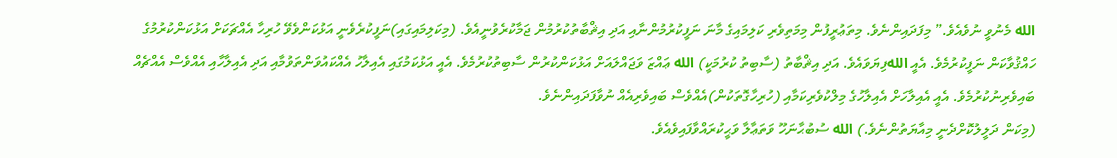الله މެނުވީ ނުވެއެވެ.” މިފަދައިންނެވެ. މިތަޢުރީފުން މިމަތިވެރި ކަލިމައިގެ މާނަ ނަފީކުރުމުންނާއި އަދި އިޘްބާތުކުރުމުން ޖަމާކުރެވުނީއެވެ. (މިކަލިމައިގައި)ނަފީކުރެވެނީ އަޅުކަންވެވޭ ހުރިހާ އެއްޗަކަށް އަޅުކަންކުރުމުގެ ހައްޤުވާކަން ނަފީކުރުމެވެ. އެއީ اللهފިޔަވައެވެ. އަދި އިޘްބާތު (ސާބިތު ކުރުމަކީ) الله ޢައްޒަ ވަޖައްލައަށް އަޅުކަންކުރުން ސާބިތުކުރުމެވެ. އެއީ އަޅުކަމުގައި އެއިލާހު އެއްކައުވަންތަވުމާއި އަދި އެއިލާހާއި އެއްވެސް އެއްޗެއް ބައިވެރިނުކުރުމެވެ. އެއީ އެއިލާހަށް އެއިލާހުގެ މިލްކުވެރިކަމާއި (ހުރިހާގޮތަކުން)އެއްވެސް ބައިވެރިއެއް ނުވާފަދައިންނެވެ.
(މިކަން ދަލީލުކޮށްދެނީ މިއާޔަތުންނެވެ.) الله ސުބުޙާނަހޫ ވަތަޢާލާ ވަޙީކުރައްވާފައިވެއެވެ.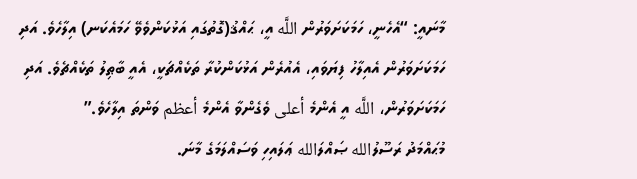މާނައީ: “އެހެނީ، ހަމަކަށަވަރުން اللَّه އީ، ޙައްޤު(ގޮތުގައި އަޅުކަންވެވޭ ހަމައެކަނ) އިލާހެވެ. އަދި ހަމަކަށަވަރުން އެއިލާހު ފިޔަވައި، އެއުރެން އަޅުކަންކުރާ ތަކެއްޗަކީ، އެއީ ބާޠިލު ތަކެއްޗެވެ. އަދި ހަމަކަށަވަރުން، اللَّه އީ އެންމެ أعلى ވެގެންވާ އެންމެ أعظم ވަންތަ އިލާހެވެ.”
މުޙައްމަދު ރަސޫލުالله ޞައްލަالله ޢަލައިހި ވަސައްލަމަގެ މާނަ.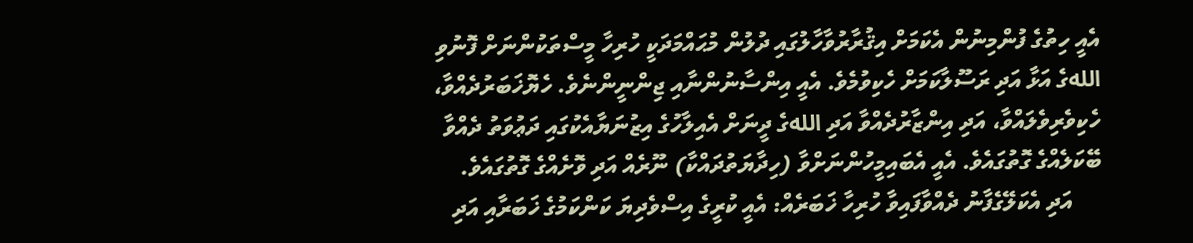އެއީ ހިތުގެ ފުންމިނުން އެކަމަށް އިޤުރާރުވާހާލުގައި ދުލުން މުޙައްމަދަކީ ހުރިހާ މީސްތަކުންނަށް ފޮނުވި اللهގެ އަޅާ އަދި ރަސޫލާކަމަށް ހެކިވުމެވެ. އެއީ އިންސާނުންނާއި ޖިންނީންނެވެ. ހެޔޮޚަބަރުދެއްވާ، ހެކިވެރިވެލައްވާ، އަދި އިންޒާރުދެއްވާ އަދި اللهގެ ދީނަށް އެއިލާހުގެ އިޒުނަޔާއެކުގައި ދަޢުވަތު ދެއްވާ ބޭކަލެއްގެ ގޮތުގައެވެ. އެއީ އެބައިމީހުންނަށްވާ (ހިދާޔަތުދައްކާ) ނޫރެއް އަދި ވޮށެއްގެ ގޮތުގައެވެ.
     އަދި އެކަލޭގެފާނު ދެއްވާފައިވާ ހުރިހާ ޚަބަރެއް: އެއީ ކުރީގެ އިސްވެދިޔަ ކަންކަމުގެ ޚަބަރާއި އަދި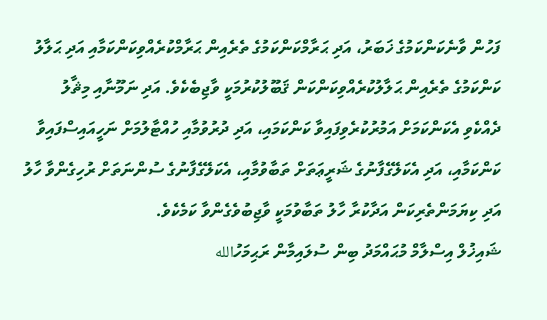ފަހުން ވާނެކަންކަމުގެ ޚަބަރު، އަދި ޙަރާމްކަންކަމުގެ ތެރެއިން ޙަރާމްކުރެއްވިކަންކަމާއި އަދި ޙަލާލު ކަންކަމުގެ ތެރެއިން ޙަލާލުކުރެއްވިކަންކަން ޤަބޫލުކުރުމަކީ ވާޖިބެކެވެ. އަދި ނަމޫނާއި މިޘާލު ދެއްކެވި އެކަންކަމަށް އަމުރުކުރެވިފައިވާ ކަންކަމައި، އަދި ދުރުވުމާއި ހުއްޓާލުމަށް ނަހީއައިސްފައިވާ ކަންކަމާއި، އަދި އެކަލޭގެފާނުގެ ޝަރީޢަތަށް ތަބާވުމާއި، އެކަލޭގެފާނުގެ ސުންނަތަށް ރުހިގެންވާ ހާލު އަދި ކިޔަމަންތެރިކަން އަދާކުރާ ހާލު ތަބާވުމަކީ ވާޖިބުވެގެންވާ ކަމެކެވެ.
ޝައިޚުލް އިސްލާމް މުޙައްމަދު ބިން ސުލައިމާން ރަޙިމަހުالله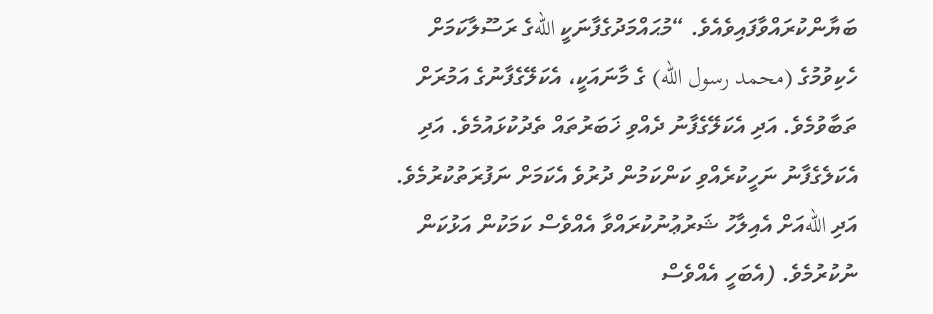ބަޔާންކުރައްވާފައިވެއެވެ. “މުޙައްމަދުގެފާނަކީ اللهގެ ރަސޫލާކަމަށް ހެކިވުމުގެ (محمد رسول الله) ގެ މާނައަކީ، އެކަލޭގެފާނުގެ އަމުރަށް ތަބާވުމެވެ. އަދި އެކަލޭގެފާނު ދެއްވި ޚަބަރުތައް ތެދުކުޅައުމެވެ. އަދި އެކަލެގެފާނު ނަހީކުރެއްވި ކަންކަމުން ދުރުވެ އެކަމަށް ނަފުރަތުކުރުމެވެ. އަދި اللهއަށް އެއިލާހު ޝަރުޢުނުކުރައްވާ އެއްވެސް ކަމަކުން އަޅުކަން ނުކުރުމެވެ. (އެބަހީ އެއްވެސް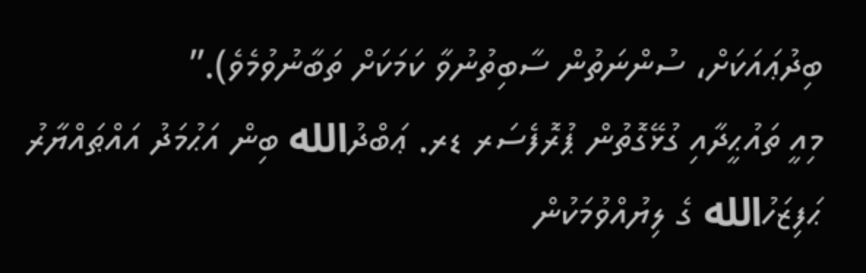ބިދުޢައަކަށް، ސުންނަތުން ސާބިތުނުވާ ކަމަކަށް ތަބާނުވުމެވެ).”
މިއީ ތައުޙީދާއި ގުޅޭގޮތުން ޕުރޮފެސަރ ޑރ. ޢަބްދުالله ބިން އަޙުމަދު އައްޠައްޔާރު ޙަފިޒަހުالله ގެ ލިޔުއްވުމަކުން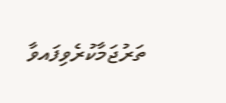ތަރުޖަމާކުރެވިފައވާ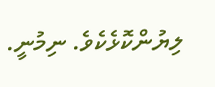ލިޔުންކޮޅެކެވެ. ނިމުނީ.